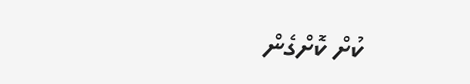ކުށް ކޮށްގެން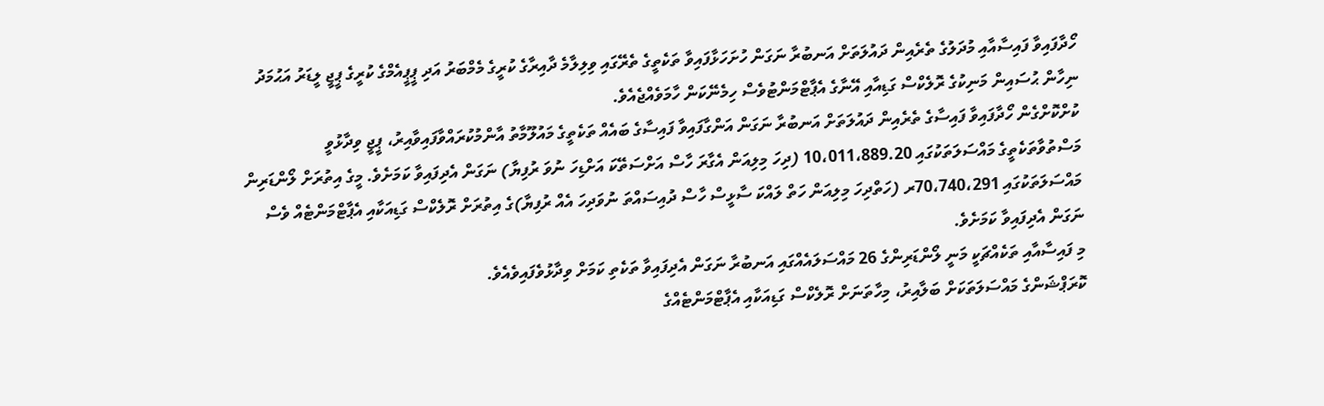ހޯދާފައިވާ ފައިސާއާއި މުދަލުގެ ތެރެއިން ދައުލަތަށް އަނބުރާ ނަގަން ހުށަހަޅާފައިވާ ތަކެތީގެ ތެރޭގައި ވިލިލާމެ ދާއިރާގެ ކުރީގެ މެމްބަރު އަދި ޕީޕީއެމްގެ ކުރީގެ ޕީޖީ ލީޑަރު އަޙުމަދު ނިހާން ޙުސައިން މަނިކުގެ ރޮލެކްސް ގަޑިއާއި އޭނާގެ އެޕާޓްމަންޓުވެސް ހިމެނޭކަން ހާމަވެއްޖެއެވެ.
ކުށްކޮށްގެން ހޯދާފައިވާ ފައިސާގެ ތެރެއިން ދައުލަތަށް އަނބުރާ ނަގަން އަންގާފައިވާ ފައިސާގެ ބައެއް ތަކެތީގެ މައުލޫމާތު އާންމުކުރައްވާފައިވާއިރު، ޕީޖީ ވިދާޅުވީ މަސްތުވާތަކެތީގެ މައްސަލަތަކުގައި 10،011،889.20 (ދިހަ މިލިއަން އެގާރަ ހާސް އަށްސަތޭކަ އަށްޑިހަ ނުވަ ރުފިޔާ) ނަގަން އެދިފައިވާ ކަމަށެވެ. މީގެ އިތުރަށް ލޯންޑަރިން މައްސަލަތަކުގައި 70،740،291ރ (ހަތްދިހަ މިލިއަން ހަތް ލައްކަ ސާޅީސް ހާސް ދުއިސައްތަ ނުވަދިހަ އެއް ރުފިޔާ)ގެ އިތުރަށް ރޮލެކްސް ގަޑިއަކާއި އެޕާޓްމަންޓެއް ވެސް ނަގަން އެދިފައިވާ ކަމަށެވެ.
މި ފައިސާއާއި ތަކެއްޗަކީ މަނީ ލޯންޑަރިންގެ 26 މައްސަލައެއްގައި އަނބުރާ ނަގަން އެދިފައިވާ ތަކެތި ކަމަށް ވިދާޅުވެފައިވެއެވެ.
ކޮރަޕްޝަންގެ މައްސަލަތަކަށް ބަލާއިރު، މިހާތަނަށް ރޮލެކްސް ގަޑިއަކާއި އެޕާޓްމަންޓެއްގެ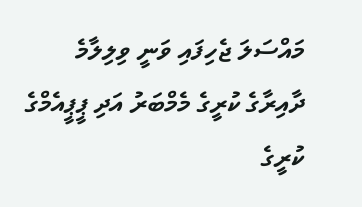މައްސަލަ ޖެހިފައި ވަނީ ވިލިލާމެ ދާއިރާގެ ކުރީގެ މެމްބަރު އަދި ޕީޕީއެމްގެ ކުރީގެ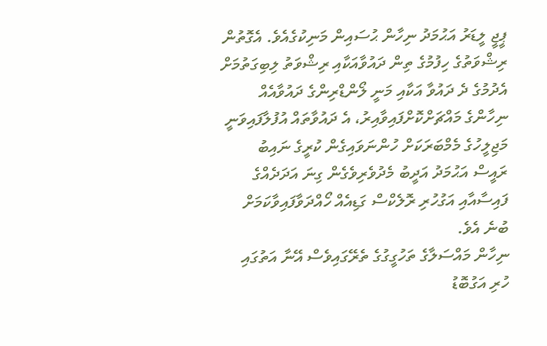ޕީޖީ ލީޑަރު އަޙުމަދު ނިހާން ޙުސައިން މަނިކުގެއެވެ. އެގޮތުން ރިޝްވަތުގެ ހިފުމުގެ ތިން ދައުވާއަކާއި ރިޝްވަތު ލިބިގަތުމަށް އެދުމުގެ ދެ ދައުވާ އަކާއި މަނީ ލޯންޑްރިންގެ ދައުވާއެއް ނިހާންގެ މައްޗަށްކޮށްފައިވާއިރު، އެ ދައުވާތައް އުފުލާފައިވަނީ މަޖިލީހުގެ މެމްބަރަކަށް ހުންނަވައިގެން ކުރީގެ ނައިބު ރައީސް އަޙުމަދު އަދީބު މެދުވެރިވެގެން ގިނަ އަދަދެއްގެ ފައިސާއާއި އަގުހުރި ރޮލެކްސް ގަޑިއެއް ހޯއްދަވާފައިވާކަމަށް ބުނެ އެވެ.
ނިހާން މައްސަލާގެ ތަހުގީގުގެ ތެރޭގައިވެސް އޭނާ އަތުގައި ހުރި އަގުބޮޑު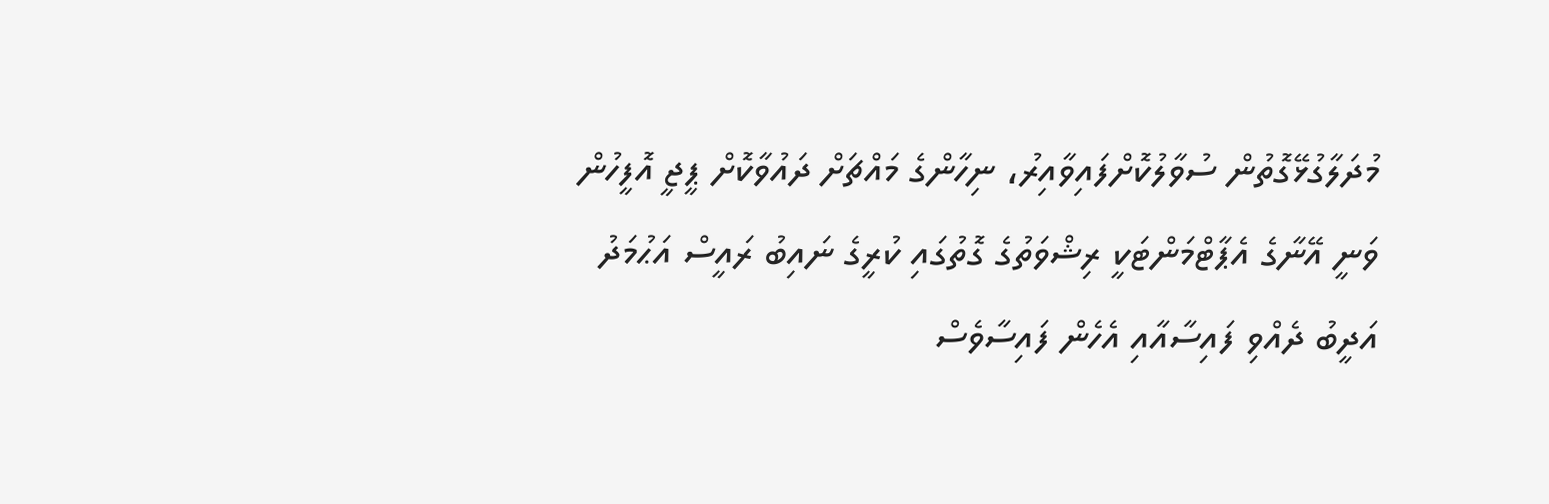މުދަލާގުޅޭގޮތުން ސުވާލުކޮށްފައިވާއިރު، ނިހާންގެ މައްޗަށް ދައުވާކޮށް ޕީޖީ އޮފީހުން ވަނީ އޭނާގެ އެޕާޓްމަންޓަކީ ރިޝްވަތުގެ ގޮތުގައި ކުރީގެ ނައިބު ރައީސް އަޙުމަދު އަދީބު ދެއްވި ފައިސާއާއި އެހެން ފައިސާވެސް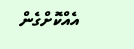އެއްކޮށްގެން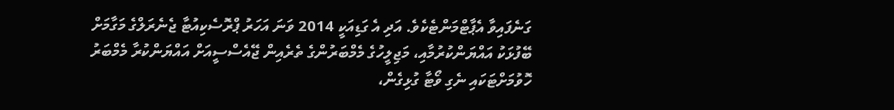ގަނެފައިވާ އެޕާޓްމަންޓެކެވެ. އަދި އެ ގަޑިއަކީ 2014 ވަނަ އަހަރު ޕްރޮސެކިއުޓާ ޖެނެރަލްގެ މަގާމަށް ބޭފުޅަކު އައްޔަންކުރުމާއި، މަޖިލީހުގެ މެމްބަރުންގެ ތެރެއިން ޖޭއެސްސީއަށް އައްޔަންކުރާ މެމްބަރު ހޮވުމަށްޓަކައި ނެގި ވޯޓާ ގުޅިގެން،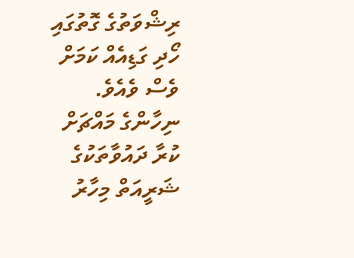ރިޝްވަތުގެ ގޮތުގައި ހޯދި ގަޑިއެއް ކަމަށް ވެސް ވެއެވެ.
ނިހާންގެ މައްޗަށް ކުރާ ދައުވާތަކުގެ ޝަރީއަތް މިހާރު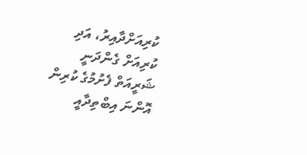ކުރިއަށްދާއިރު، އަދި ކުރިއަށް ގެންދަނީ ޝަރީއަތް ފެށުމުގެ ކުރިން އޮންނަ އިބްތިދާއީ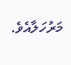މަރުހަލާއެވެ.